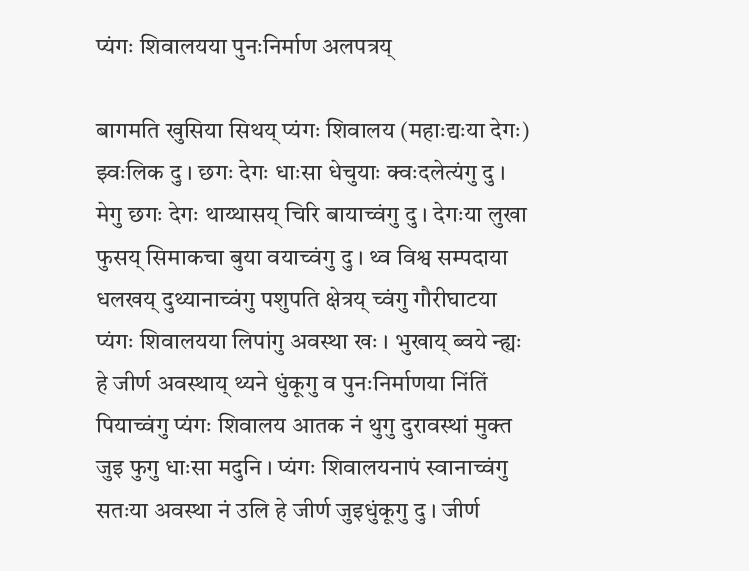प्यंगः शिवालयया पुनःनिर्माण अलपत्रय्

बागमति खुसिया सिथय् प्यंगः शिवालय (महाःद्यःया देगः) झ्वःलिक दु । छगः देगः धाःसा धेचुयाः क्वःदलेत्यंगु दु । मेगु छगः देगः थाय्थासय् चिरि बायाच्वंगु दु । देगःया लुखा फुसय् सिमाकचा बुया वयाच्वंगु दु । थ्व विश्व सम्पदाया धलखय् दुथ्यानाच्वंगु पशुपति क्षेत्रय् च्वंगु गौरीघाटया प्यंगः शिवालयया लिपांगु अवस्था खः । भुखाय् ब्वये न्ह्यः हे जीर्ण अवस्थाय् थ्यने धुंकूगु व पुनःनिर्माणया निंतिं पियाच्वंगु प्यंगः शिवालय आतक नं थुगु दुरावस्थां मुक्त जुइ फुगु धाःसा मदुनि । प्यंगः शिवालयनापं स्वानाच्वंगु सतःया अवस्था नं उलि हे जीर्ण जुइधुंकूगु दु । जीर्ण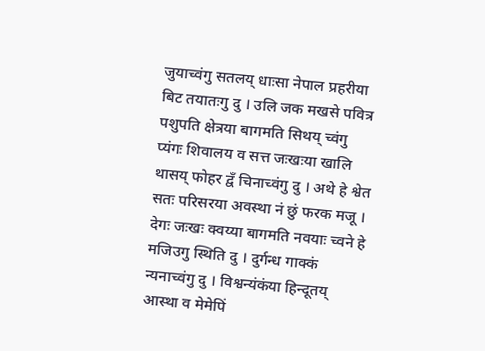जुयाच्वंगु सतलय् धाःसा नेपाल प्रहरीया बिट तयातःगु दु । उलि जक मखसे पवित्र पशुपति क्षेत्रया बागमति सिथय् च्वंगु प्यंगः शिवालय व सत्त जःखःया खालि थासय् फोहर द्वँ चिनाच्वंगु दु । अथे हे श्वेत सतः परिसरया अवस्था नं छुं फरक मजू । देगः जःखः क्वय्या बागमति नवयाः च्वने हे मजिउगु स्थिति दु । दुर्गन्ध गाक्कं न्यनाच्वंगु दु । विश्वन्यंकंया हिन्दूतय् आस्था व मेमेपिं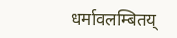धर्मावलम्बितय्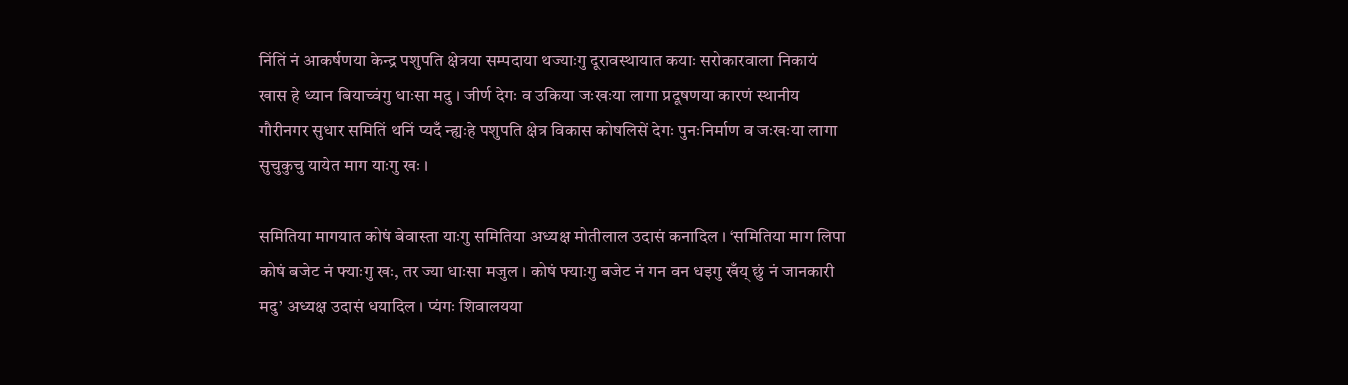निंतिं नं आकर्षणया केन्द्र पशुपति क्षेत्रया सम्पदाया थज्याःगु दूरावस्थायात कयाः सरोकारवाला निकायं खास हे ध्यान बियाच्वंगु धाःसा मदु । जीर्ण देगः व उकिया जःखःया लागा प्रदूषणया कारणं स्थानीय गौरीनगर सुधार समितिं थनिं प्यदँ न्ह्यःहे पशुपति क्षेत्र विकास कोषलिसें देगः पुनःनिर्माण व जःखःया लागा सुचुकुचु यायेत माग याःगु खः ।

समितिया मागयात कोषं बेवास्ता याःगु समितिया अध्यक्ष मोतीलाल उदासं कनादिल । ‘समितिया माग लिपा कोषं बजेट नं फ्याःगु खः, तर ज्या धाःसा मजुल । कोषं फ्याःगु बजेट नं गन वन धइगु खँय् छुं नं जानकारी मदु’ अध्यक्ष उदासं धयादिल । प्यंगः शिवालयया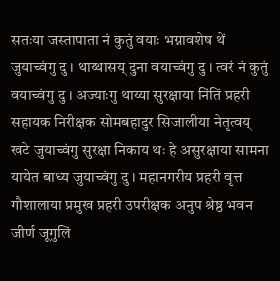सतःया जस्तापाता नं कुतुं वयाः भग्नावशेष थें जुयाच्वंगु दु । थाय्थासय् दुना वयाच्वंगु दु । त्वरं नं कुतुं वयाच्वंगु दु । अज्याःगु थाय्या सुरक्षाया निंतिं प्रहरी सहायक निरीक्षक सोमबहादुर सिजालीया नेतृत्वय् खटे जुयाच्वंगु सुरक्षा निकाय थः हे असुरक्षाया सामना यायेत बाध्य जुयाच्वंगु दु । महानगरीय प्रहरी वृत्त गौशालाया प्रमुख प्रहरी उपरीक्षक अनुप श्रेष्ठ भवन जीर्ण जूगुलिं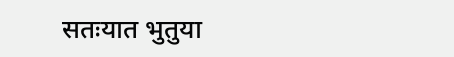सतःयात भुतुया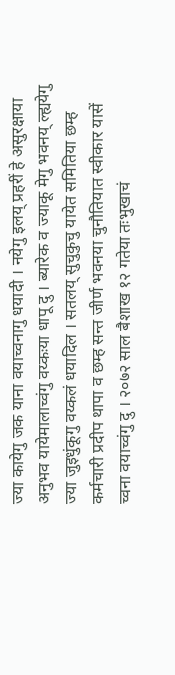ज्या कायेगु जक याना वयाच्वनागु धयादी । नयेगु इलय् प्रहरीं हे असुरक्षाया अनुभव यायेमालाच्वंगु वय्कःया धापू दु । ब्यारेक व ज्याकू मेगु भवनय् ल्ह्ययेगु ज्या जुइधुंकूगु वय्कलं धयादिल । सतलय् सुचुकुचु यायेत समितिया छम्ह कर्मचारी प्रदीप थापा व छम्ह सन्त जीर्ण भवनया चुनौतियात स्वीकार यासें च्वना वयाच्वंगु दु । २०७२ साल बैशाख १२ गतेया तःभुखाचं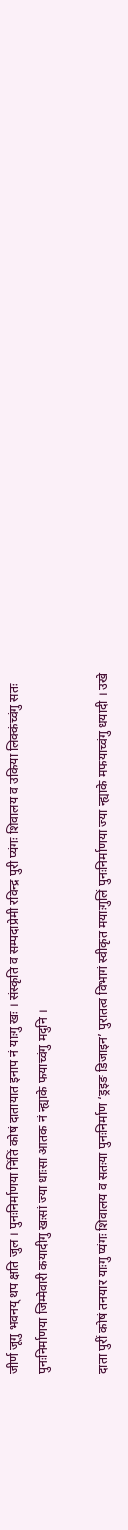जीर्ण जूगु भवनय् थप क्षति जुल । पुनःनिर्माणया निंतिं कोषं दातायात इनाप नं याःगु खः । संस्कृति व सम्पदाप्रेमी रविन्द्र पुरी प्यंगः शिवालय व उकिया लिक्कंच्वंगु सतः पुनःनिर्माणया जिम्मेवारी कयादीगु खःसां ज्या धाःसा आतक नं न्ह्याके फयाच्वंगु मदुनि ।

दाता पुरीं कोषं तनयार याःगु प्यंगः शिवालय व सतःया पुनःनिर्माण ‘ड्रइङ डिजाइन’ पुरातत्व विभागं स्वीकृत मयाःगुलिं पुनःनिर्माणया ज्या न्ह्याके मफयाच्वंगु धयादी । उखे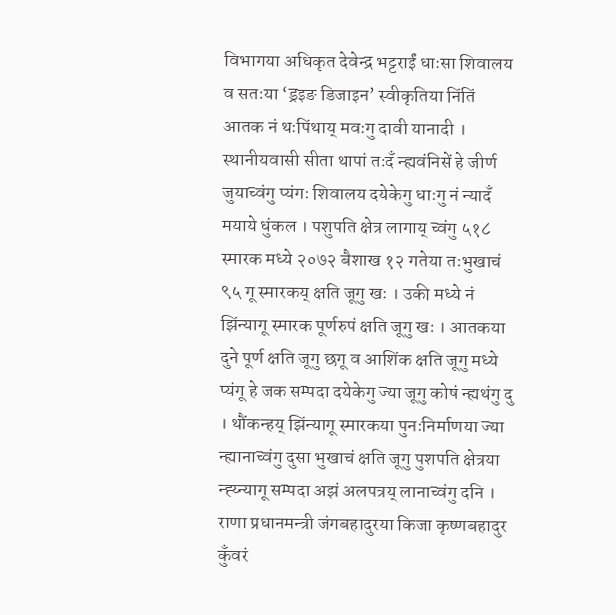विभागया अधिकृत देवेन्द्र भट्टराईं धाःसा शिवालय व सतःया ‘ड्रइङ डिजाइन’ स्वीकृतिया निंतिं आतक नं थःपिंथाय् मवःगु दावी यानादी । स्थानीयवासी सीता थापां तःदँ न्ह्यवंनिसें हे जीर्ण जुयाच्वंगु प्यंगः शिवालय दयेकेगु धाःगु नं न्यादँ मयाये धुंकल । पशुपति क्षेत्र लागाय् च्वंगु ५१८ स्मारक मध्ये २०७२ बैशाख १२ गतेया तःभुखाचं ९५ गू स्मारकय् क्षति जूगु खः । उकी मध्ये नं झिंन्यागू स्मारक पूर्णरुपं क्षति जूगु खः । आतकया दुने पूर्ण क्षति जूगु छगू व आशिंक क्षति जूगु मध्ये प्यंगू हे जक सम्पदा दयेकेगु ज्या जूगु कोषं न्ह्यथंगु दु । थौंकन्हय् झिंन्यागू स्मारकया पुनःनिर्माणया ज्या न्ह्यानाच्वंगु दुसा भुखाचं क्षति जूगु पुशपति क्षेत्रया न्ह्य्न्यागू सम्पदा अझं अलपत्रय् लानाच्वंगु दनि । राणा प्रधानमन्त्री जंगबहादुरया किजा कृष्णबहादुर कुँवरं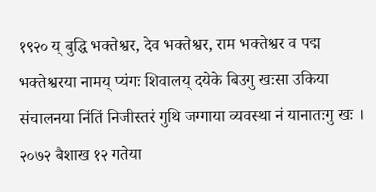१९२० य् बुद्धि भक्तेश्वर, देव भक्तेश्वर, राम भक्तेश्वर व पद्म भक्तेश्वरया नामय् प्यंगः शिवालय् दयेके बिउगु खःसा उकिया संचालनया निंतिं निजीस्तरं गुथि जग्गाया व्यवस्था नं यानातःगु खः । २०७२ बैशाख १२ गतेया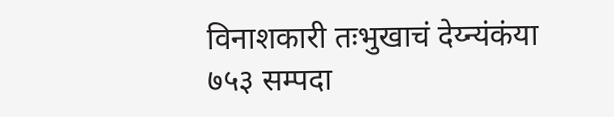विनाशकारी तःभुखाचं देय्न्यंकंया ७५३ सम्पदा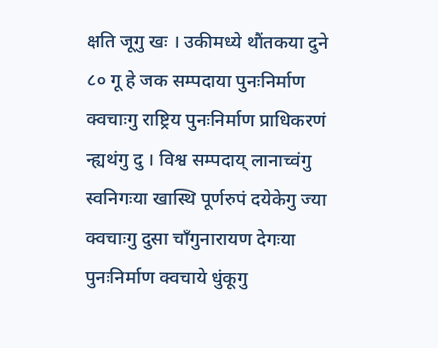क्षति जूगु खः । उकीमध्ये थौंतकया दुने ८० गू हे जक सम्पदाया पुनःनिर्माण क्वचाःगु राष्ट्रिय पुनःनिर्माण प्राधिकरणं न्ह्यथंगु दु । विश्व सम्पदाय् लानाच्वंगु स्वनिगःया खास्थि पूर्णरुपं दयेकेगु ज्या क्वचाःगु दुसा चाँगुनारायण देगःया पुनःनिर्माण क्वचाये धुंकूगु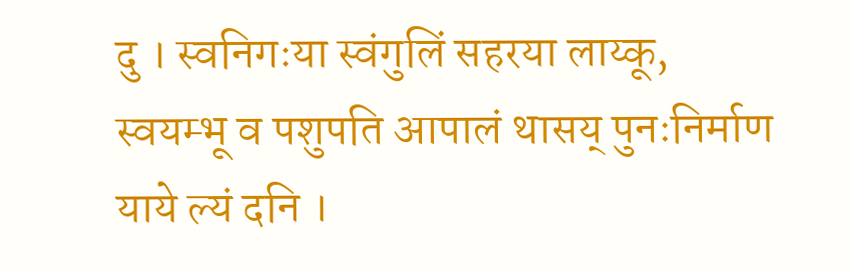दु । स्वनिगःया स्वंगुलिं सहरया लाय्कू, स्वयम्भू व पशुपति आपालं थासय् पुनःनिर्माण याये ल्यं दनि ।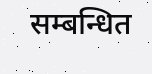सम्बन्धित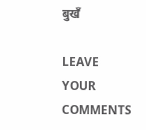बुखँ

LEAVE YOUR COMMENTS